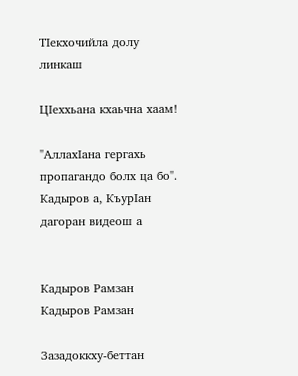ТIекхочийла долу линкаш

ЦIеххьана кхаьчна хаам!

"АллахIана гергахь пропагандо болх ца бо". Кадыров а, КъурIан дагоран видеош а


Кадыров Рамзан
Кадыров Рамзан

Зазадоккху-беттан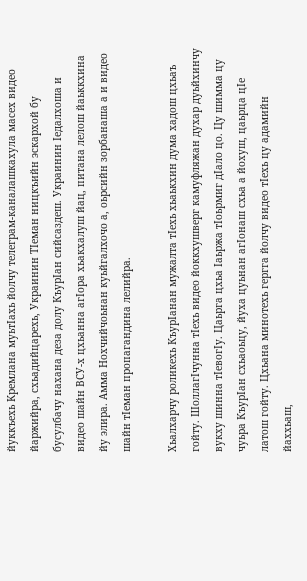йуккъехь Kремлана муьтIахь йолчу телеграм-каналашкахула масех видео йаржийра, схьадийцарехь, Украинин ТIеман ницкъийн эскархой бу бусулбачу нахана деза долу КъурIан сийсаздеш. Украинин Iедалхоша и видео шайн ВСУ-х цхьанна агIора хьакхалуш йац, питана лелош йаьккхина йу элира. Амма Нохчийчоьнан куьйгалхочо а, оьрсийн зорбанаша а и видео шайн тIеман пропагандина лелийра.

Хьалхарчу роликехь КъурIанан мужалта тIехь хьаькхин дума хадош цхьаъ гойту. ШоллагIчунна тIехь видео йоккхушверг камуфляжан духар дуьйхинчу вукху шинна тIевогIу. Цаьрга цхьа Iаьржа тIоьрмиг дIало цо. Цу шимма цу чуьра КъурIан схьаоьцу, йуха цуьнан агIонаш схьа а йохуш, цаьрца цIе латош гойту. Цхьана минотехь гергга йолчу видео тIехь цу адамийн йаххьаш,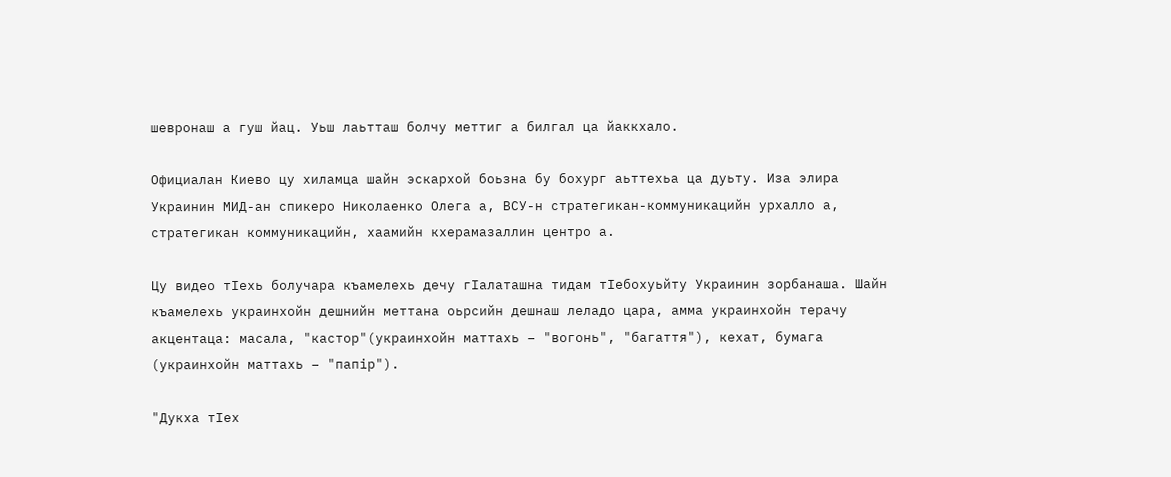шевронаш а гуш йац. Уьш лаьтташ болчу меттиг а билгал ца йаккхало.

Официалан Киево цу хиламца шайн эскархой боьзна бу бохург аьттехьа ца дуьту. Иза элира Украинин МИД-ан спикеро Николаенко Олега а, ВСУ-н стратегикан-коммуникацийн урхалло а, стратегикан коммуникацийн, хаамийн кхерамазаллин центро а.

Цу видео тIехь болучара къамелехь дечу гIалаташна тидам тIебохуьйту Украинин зорбанаша. Шайн къамелехь украинхойн дешнийн меттана оьрсийн дешнаш леладо цара, амма украинхойн терачу акцентаца: масала, "кастор"(украинхойн маттахь – "вогонь", "багаття"), кехат, бумага (украинхойн маттахь – "папір").

"Дукха тIех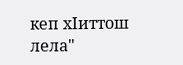кеп хIиттош лела"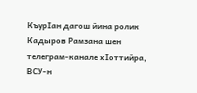КъурIан дагош йина ролик Кадыров Рамзана шен телеграм-канале хIоттийра, ВСУ-н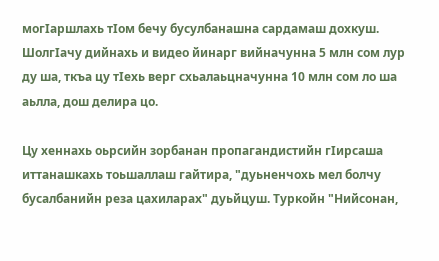могIаршлахь тIом бечу бусулбанашна сардамаш дохкуш. ШолгIачу дийнахь и видео йинарг вийначунна 5 млн сом лур ду ша, ткъа цу тIехь верг схьалаьцначунна 10 млн сом ло ша аьлла, дош делира цо.

Цу хеннахь оьрсийн зорбанан пропагандистийн гIирсаша иттанашкахь тоьшаллаш гайтира, "дуьненчохь мел болчу бусалбанийн реза цахиларах" дуьйцуш. Туркойн "Нийсонан,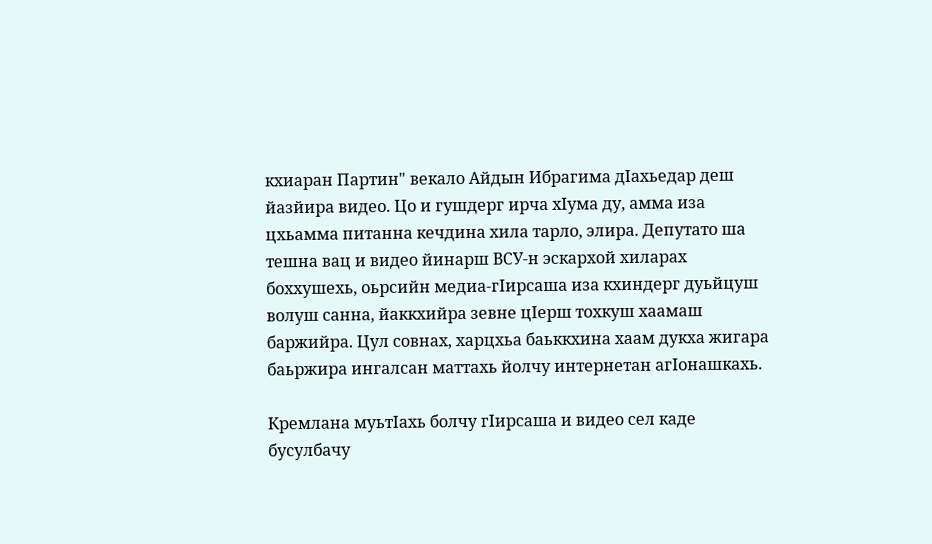кхиаран Партин" векало Айдын Ибрагима дIахьедар деш йазйира видео. Цо и гушдерг ирча хIума ду, амма иза цхьамма питанна кечдина хила тарло, элира. Депутато ша тешна вац и видео йинарш ВСУ-н эскархой хиларах боххушехь, оьрсийн медиа-гIирсаша иза кхиндерг дуьйцуш волуш санна, йаккхийра зевне цIерш тохкуш хаамаш баржийра. Цул совнах, харцхьа баьккхина хаам дукха жигара баьржира ингалсан маттахь йолчу интернетан агIонашкахь.

Кремлана муьтIахь болчу гIирсаша и видео сел каде бусулбачу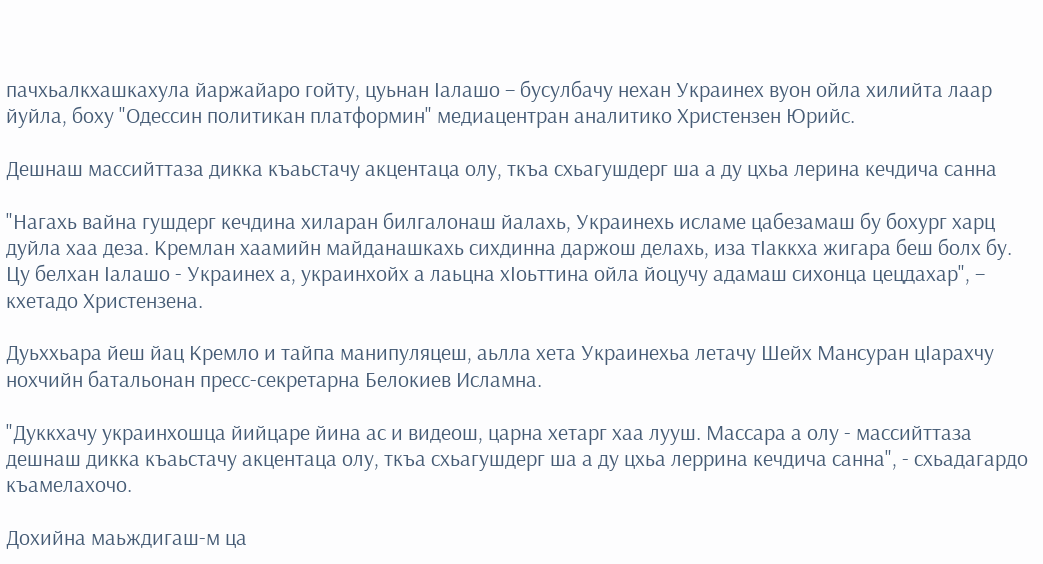пачхьалкхашкахула йаржайаро гойту, цуьнан Iалашо – бусулбачу нехан Украинех вуон ойла хилийта лаар йуйла, боху "Одессин политикан платформин" медиацентран аналитико Христензен Юрийс.

Дешнаш массийттаза дикка къаьстачу акцентаца олу, ткъа схьагушдерг ша а ду цхьа лерина кечдича санна

"Нагахь вайна гушдерг кечдина хиларан билгалонаш йалахь, Украинехь исламе цабезамаш бу бохург харц дуйла хаа деза. Кремлан хаамийн майданашкахь сихдинна даржош делахь, иза тIаккха жигара беш болх бу. Цу белхан Iалашо - Украинех а, украинхойх а лаьцна хIоьттина ойла йоцучу адамаш сихонца цецдахар", – кхетадо Христензена.

Дуьххьара йеш йац Кремло и тайпа манипуляцеш, аьлла хета Украинехьа летачу Шейх Мансуран цIарахчу нохчийн батальонан пресс-секретарна Белокиев Исламна.

"Дуккхачу украинхошца йийцаре йина ас и видеош, царна хетарг хаа лууш. Массара а олу - массийттаза дешнаш дикка къаьстачу акцентаца олу, ткъа схьагушдерг ша а ду цхьа леррина кечдича санна", - схьадагардо къамелахочо.

Дохийна маьждигаш-м ца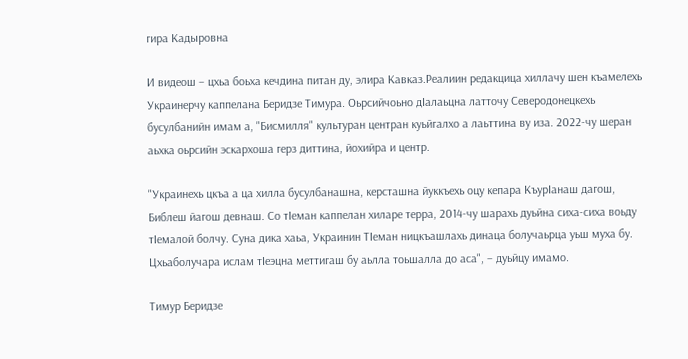гира Кадыровна

И видеош – цхьа боьха кечдина питан ду, элира Кавказ.Реалиин редакцица хиллачу шен къамелехь Украинерчу каппелана Беридзе Тимура. Оьрсийчоьно дIалаьцна латточу Северодонецкехь бусулбанийн имам а, "Бисмилля" культуран центран куьйгалхо а лаьттина ву иза. 2022-чу шеран аьхка оьрсийн эскархоша герз диттина, йохийра и центр.

"Украинехь цкъа а ца хилла бусулбанашна, керсташна йуккъехь оцу кепара КъурIанаш дагош, Библеш йагош девнаш. Со тIеман каппелан хиларе терра, 2014-чу шарахь дуьйна сиха-сиха воьду тIемалой болчу. Суна дика хаьа, Украинин ТIеман ницкъашлахь динаца болучаьрца уьш муха бу. Цхьаболучара ислам тIеэцна меттигаш бу аьлла тоьшалла до аса", – дуьйцу имамо.

Тимур Беридзе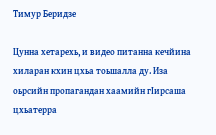Тимур Беридзе

Цунна хетарехь, и видео питанна кечйина хиларан кхин цхьа тоьшалла ду. Иза оьрсийн пропагандан хаамийн гIирсаша цхьатерра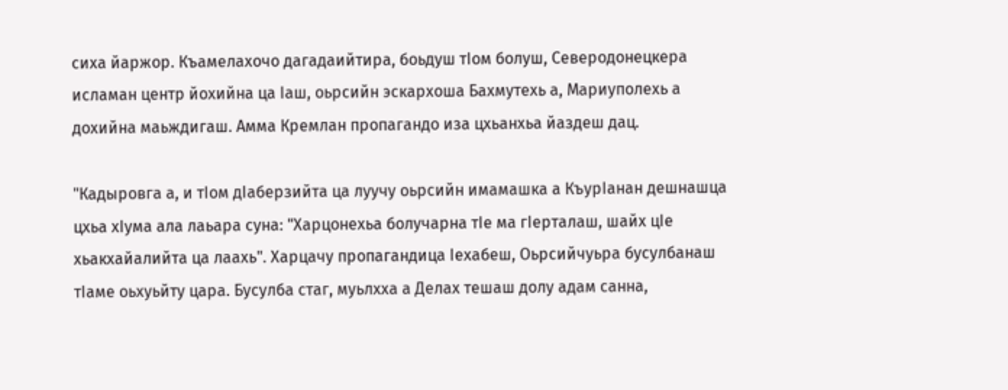сиха йаржор. Къамелахочо дагадаийтира, боьдуш тIом болуш, Северодонецкера исламан центр йохийна ца Iаш, оьрсийн эскархоша Бахмутехь а, Мариуполехь а дохийна маьждигаш. Амма Кремлан пропагандо иза цхьанхьа йаздеш дац.

"Кадыровга а, и тIом дIаберзийта ца луучу оьрсийн имамашка а КъурIанан дешнашца цхьа хIума ала лаьара суна: "Харцонехьа болучарна тIе ма гIерталаш, шайх цIе хьакхайалийта ца лаахь". Харцачу пропагандица Iехабеш, Оьрсийчуьра бусулбанаш тIаме оьхуьйту цара. Бусулба стаг, муьлхха а Делах тешаш долу адам санна,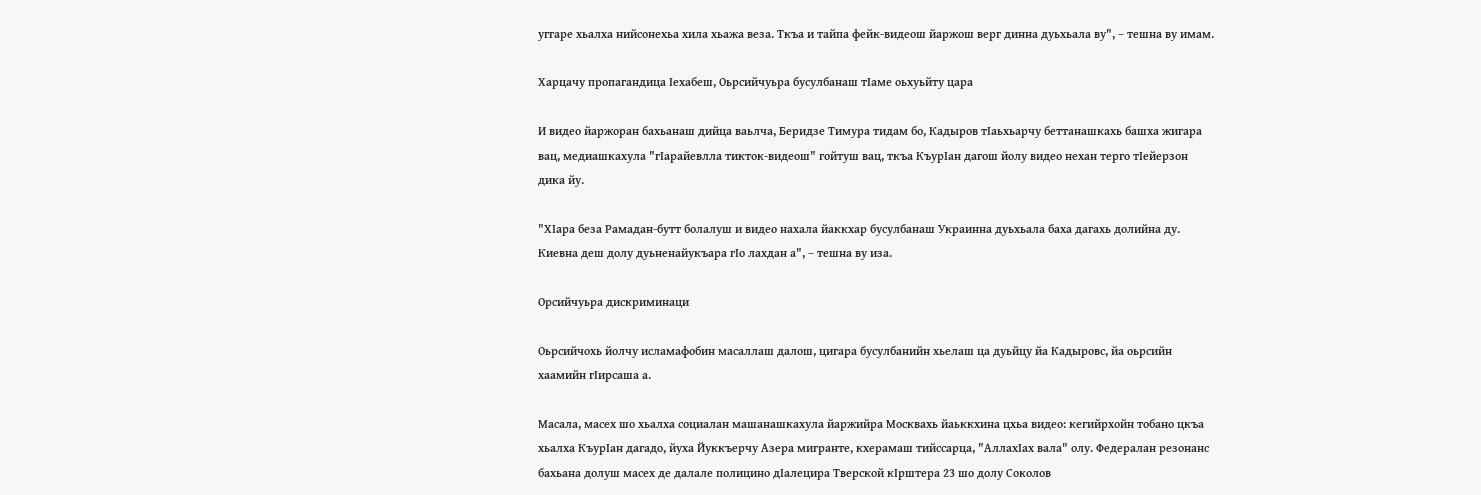уггаре хьалха нийсонехьа хила хьажа веза. Ткъа и тайпа фейк-видеош йаржош верг динна дуьхьала ву", – тешна ву имам.

Харцачу пропагандица Iехабеш, Оьрсийчуьра бусулбанаш тIаме оьхуьйту цара

И видео йаржоран бахьанаш дийца ваьлча, Беридзе Тимура тидам бо, Кадыров тIаьхьарчу беттанашкахь башха жигара вац, медиашкахула "гIарайевлла тикток-видеош" гойтуш вац, ткъа КъурIан дагош йолу видео нехан терго тIейерзон дика йу.

"ХIара беза Рамадан-бутт болалуш и видео нахала йаккхар бусулбанаш Украинна дуьхьала баха дагахь долийна ду. Киевна деш долу дуьненайукъара гIо лахдан а", – тешна ву иза.

Орсийчуьра дискриминаци

Оьрсийчохь йолчу исламафобин масаллаш далош, цигара бусулбанийн хьелаш ца дуьйцу йа Кадыровс, йа оьрсийн хаамийн гIирсаша а.

Масала, масех шо хьалха социалан машанашкахула йаржийра Москвахь йаьккхина цхьа видео: кегийрхойн тобано цкъа хьалха КъурIан дагадо, йуха Йуккъерчу Азера мигранте, кхерамаш тийссарца, "АллахIах вала" олу. Федералан резонанс бахьана долуш масех де далале полицино дIалецира Тверской кIрштера 23 шо долу Соколов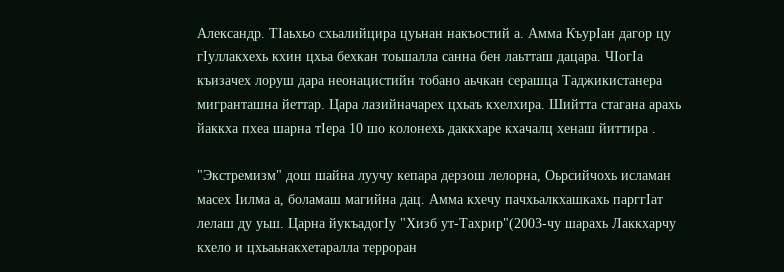Александр. ТIаьхьо схьалийцира цуьнан накъостий а. Амма КъурIан дагор цу гIуллакхехь кхин цхьа бехкан тоьшалла санна бен лаьтташ дацара. ЧIогIа къизачех лоруш дара неонацистийн тобано аьчкан серашца Таджикистанера мигранташна йеттар. Цара лазийначарех цхьаъ кхелхира. Шийтта стагана арахь йаккха пхеа шарна тIера 10 шо колонехь даккхаре кхачалц хенаш йиттира .

"Экстремизм" дош шайна луучу кепара дерзош лелорна, Оьрсийчохь исламан масех Iилма а, боламаш магийна дац. Амма кхечу пачхьалкхашкахь парггIат лелаш ду уьш. Царна йукъадогIу "Хизб ут-Тахрир"(2003-чу шарахь Лаккхарчу кхело и цхьаьнакхетаралла терроран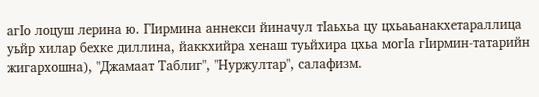агIо лоцуш лерина ю. ГIирмина аннекси йиначул тIаьхьа цу цхьаьанакхетараллица уьйр хилар бехке диллина, йаккхийра хенаш туьйхира цхьа могIа гIирмин-татарийн жигархошна), "Джамаат Таблиг", "Нуржултар", салафизм.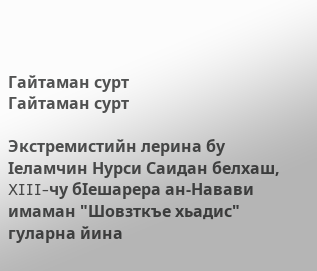Гайтаман сурт
Гайтаман сурт

Экстремистийн лерина бу Iеламчин Нурси Саидан белхаш, XIII-чу бIешарера ан-Навави имаман "Шовзткъе хьадис" гуларна йина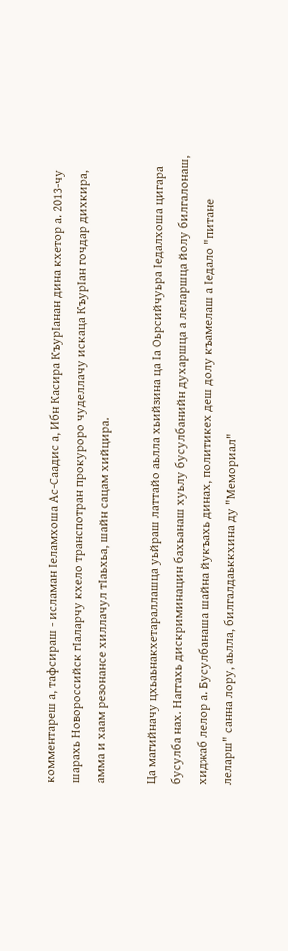комментареш а, тафсираш - исламан Iеламхоша Ас-Саадис а, Ибн Касира КъурIанан дина кхетор а. 2013-чу шарахь Новороссийск гIаларчу кхело транспотран прокуроро чуделлачу искаца КъурIан гочдар дихкира, амма и хаам резонансе хиллачул тIаьхьа, шайн сацам хийцира.

Ца магийначу цхьаьнакхетараллашца уьйраш латтайо аьлла хьийзина ца Iа Оьрсийчуьра Iедалхоша цигара бусулба нах. Наггахь дискриминацин бахьанаш хуьлу бусулбанийн духаршца а леларшца йолу билгалонаш, хиджаб лелор а. Бусулбанаша шайна йукъахь динах, политикех деш долу къамелаш а Iедало "питане леларш" санна лору, аьлла, билгалдаьккхина ду "Мемориал"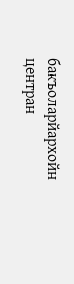бакъоларйархойн центран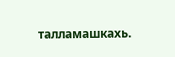талламашкахь.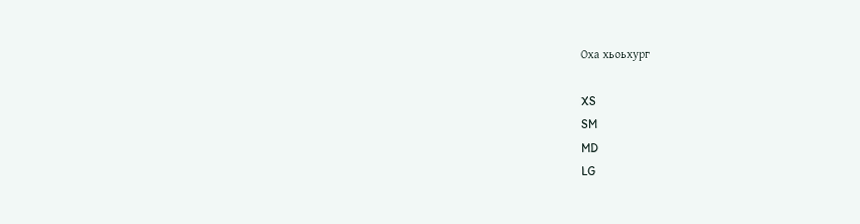Оха хьоьхург

XS
SM
MD
LG